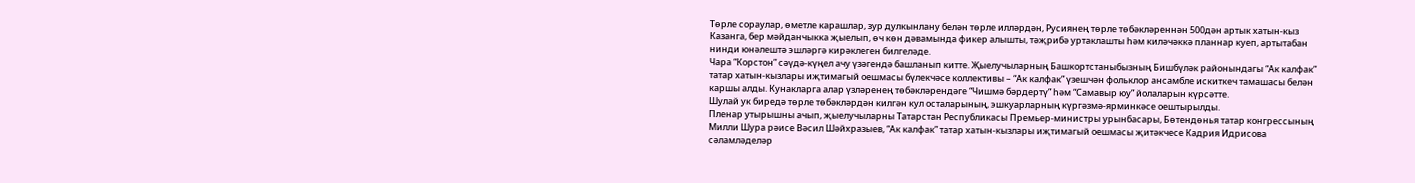Төрле сораулар, өметле карашлар, зур дулкынлану белән төрле илләрдән, Русиянең төрле төбәкләреннән 500дән артык хатын-кыз Казанга, бер мәйданчыкка җыелып, өч көн дәвамында фикер алышты, тәҗрибә уртаклашты һәм киләчәккә планнар куеп, артытабан нинди юнәлештә эшләргә кирәклеген билгеләде.
Чара “Корстон” сәүдә-күңел ачу үзәгендә башланып китте. Җыелучыларның Башкортстаныбызның Бишбүләк районындагы “Ак калфак” татар хатын-кызлары иҗтимагый оешмасы бүлекчәсе коллективы – “Ак калфак” үзешчән фольклор ансамбле искиткеч тамашасы белән каршы алды. Кунакларга алар үзләренең төбәкләрендәге “Чишмә бәрдертү” һәм “Самавыр юу” йолаларын күрсәтте.
Шулай ук биредә төрле төбәкләрдән килгән кул осталарының, эшкуарларның күргәзмә-ярминкәсе оештырылды.
Пленар утырышны ачып, җыелучыларны Татарстан Республикасы Премьер-министры урынбасары, Бөтендөнья татар конгрессының Милли Шура рәисе Вәсил Шәйхразыев, “Ак калфак” татар хатын-кызлары иҗтимагый оешмасы җитәкчесе Кадрия Идрисова сәламләделәр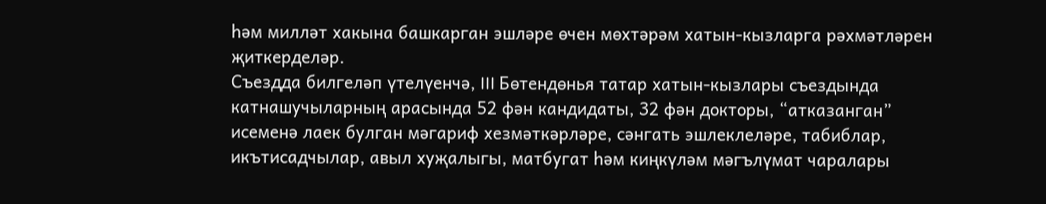һәм милләт хакына башкарган эшләре өчен мөхтәрәм хатын-кызларга рәхмәтләрен җиткерделәр.
Съездда билгеләп үтелүенчә, III Бөтендөнья татар хатын-кызлары съездында катнашучыларның арасында 52 фән кандидаты, 32 фән докторы, “атказанган” исеменә лаек булган мәгариф хезмәткәрләре, сәнгать эшлеклеләре, табиблар, икътисадчылар, авыл хуҗалыгы, матбугат һәм киңкүләм мәгълүмат чаралары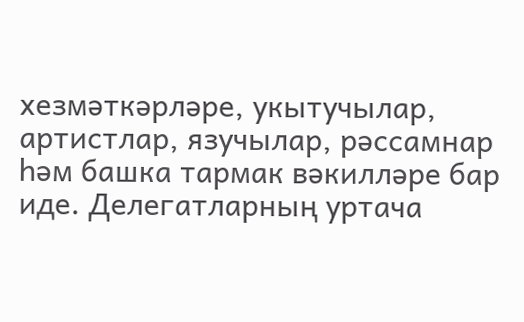хезмәткәрләре, укытучылар, артистлар, язучылар, рәссамнар һәм башка тармак вәкилләре бар иде. Делегатларның уртача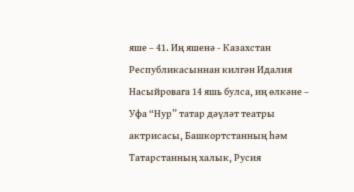яше – 41. Иң яшенә - Казахстан Республикасыннан килгән Идалия Насыйровага 14 яшь булса, иң өлкәне – Уфа “Нур” татар дәүләт театры актрисасы, Башкортстанның һәм Татарстанның халык, Русия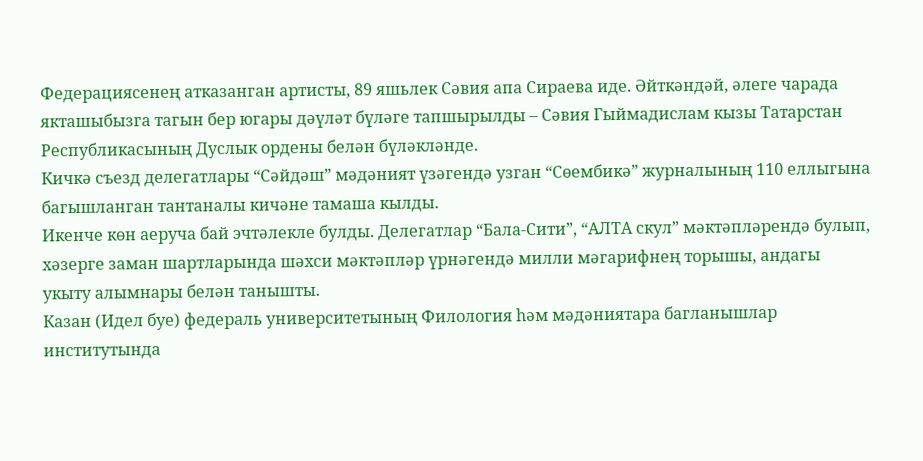Федерациясенең атказанган артисты, 89 яшьлек Сәвия апа Сираева иде. Әйткәндәй, әлеге чарада якташыбызга тагын бер югары дәүләт бүләге тапшырылды – Сәвия Гыймадислам кызы Татарстан Республикасының Дуслык ордены белән бүләкләнде.
Кичкә съезд делегатлары “Сәйдәш” мәдәният үзәгендә узган “Сөембикә” журналының 110 еллыгына багышланган тантаналы кичәне тамаша кылды.
Икенче көн аеруча бай эчтәлекле булды. Делегатлар “Бала-Сити”, “АЛТА скул” мәктәпләрендә булып, хәзерге заман шартларында шәхси мәктәпләр үрнәгендә милли мәгарифнең торышы, андагы укыту алымнары белән танышты.
Казан (Идел буе) федераль университетының Филология һәм мәдәниятара багланышлар институтында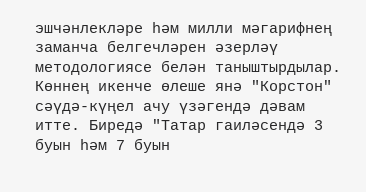эшчәнлекләре һәм милли мәгарифнең заманча белгечләрен әзерләү методологиясе белән таныштырдылар.
Көннең икенче өлеше янә "Корстон" сәүдә-күңел ачу үзәгендә дәвам итте. Биредә "Татар гаиләсендә 3 буын һәм 7 буын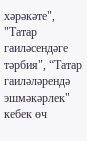хәрәкәте", "Татар гаиләсендәге тәрбия", “Татар гаиләләрендә эшмәкәрлек" кебек өч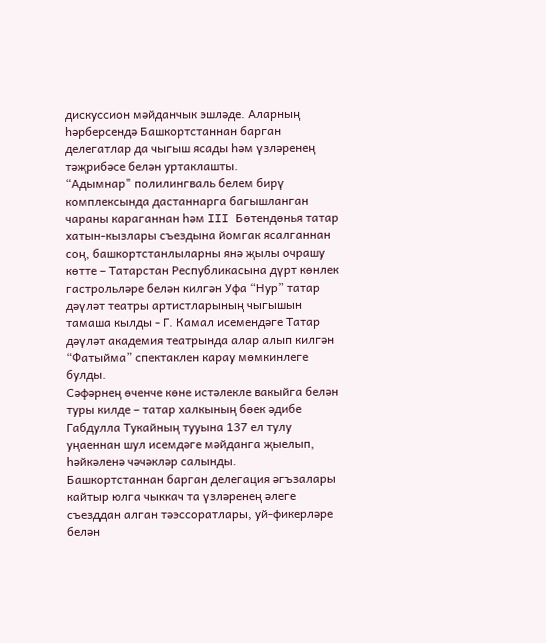дискуссион мәйданчык эшләде. Аларның һәрберсендә Башкортстаннан барган делегатлар да чыгыш ясады һәм үзләренең тәҗрибәсе белән уртаклашты.
“Адымнар" полилингваль белем бирү комплексында дастаннарга багышланган чараны караганнан һәм III Бөтендөнья татар хатын-кызлары съездына йомгак ясалганнан соң, башкортстанлыларны янә җылы очрашу көтте – Татарстан Республикасына дүрт көнлек гастрольләре белән килгән Уфа “Нур” татар дәүләт театры артистларының чыгышын тамаша кылды - Г. Камал исемендәге Татар дәүләт академия театрында алар алып килгән “Фатыйма” спектаклен карау мөмкинлеге булды.
Сәфәрнең өченче көне истәлекле вакыйга белән туры килде – татар халкының бөек әдибе Габдулла Тукайның тууына 137 ел тулу уңаеннан шул исемдәге мәйданга җыелып, һәйкәленә чәчәкләр салынды.
Башкортстаннан барган делегация әгъзалары кайтыр юлга чыккач та үзләренең әлеге съезддан алган тәэссоратлары, уй-фикерләре белән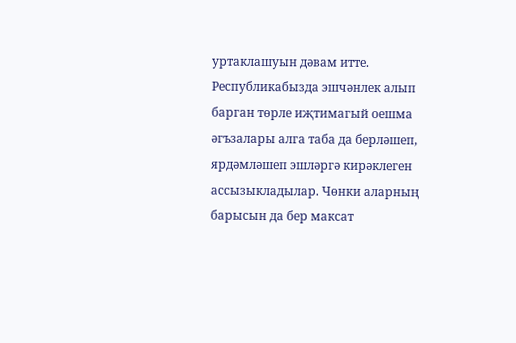уртаклашуын дәвам итте. Республикабызда эшчәнлек алып барган төрле иҗтимагый оешма әгъзалары алга таба да берләшеп, ярдәмләшеп эшләргә кирәклеген ассызыкладылар. Чөнки аларның барысын да бер максат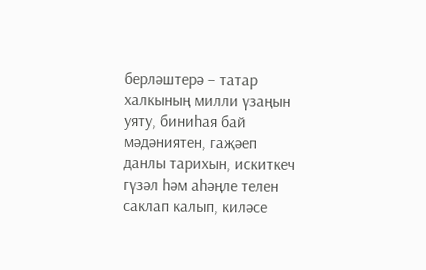берләштерә – татар халкының милли үзаңын уяту, биниһая бай мәдәниятен, гаҗәеп данлы тарихын, искиткеч гүзәл һәм аһәңле телен саклап калып, киләсе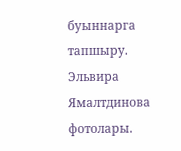буыннарга тапшыру.
Эльвира Ямалтдинова фотолары.